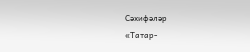Сәхифәләр
«Татар-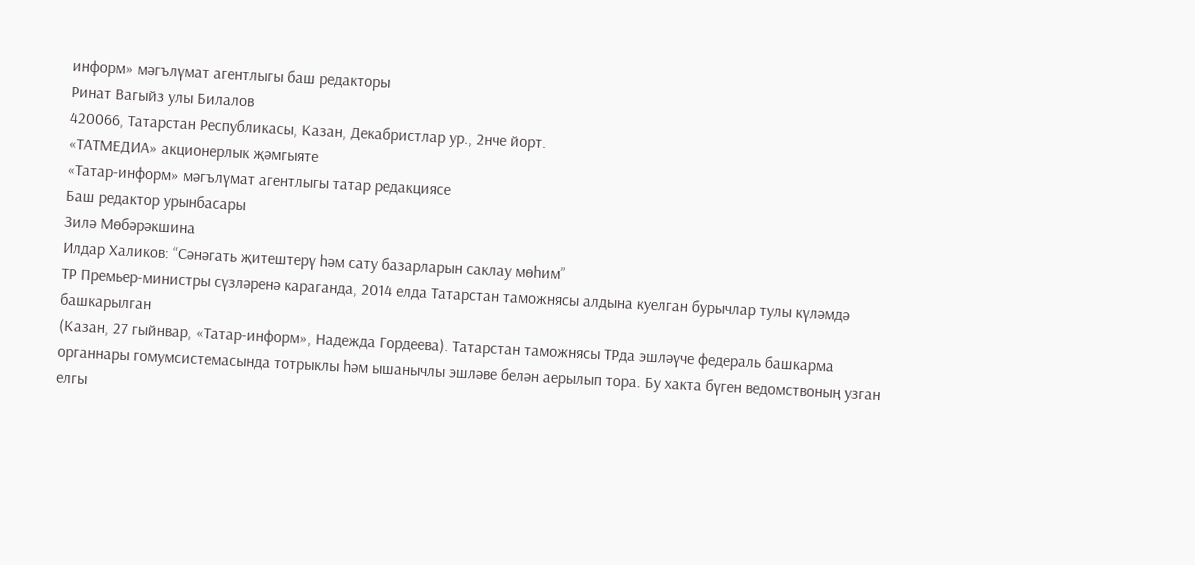информ» мәгълүмат агентлыгы баш редакторы
Ринат Вагыйз улы Билалов
420066, Татарстан Республикасы, Казан, Декабристлар ур., 2нче йорт.
«ТАТМЕДИА» акционерлык җәмгыяте
«Татар-информ» мәгълүмат агентлыгы татар редакциясе
Баш редактор урынбасары
Зилә Мөбәрәкшина
Илдар Халиков: “Сәнәгать җитештерү һәм сату базарларын саклау мөһим”
ТР Премьер-министры сүзләренә караганда, 2014 елда Татарстан таможнясы алдына куелган бурычлар тулы күләмдә башкарылган
(Казан, 27 гыйнвар, «Татар-информ», Надежда Гордеева). Татарстан таможнясы ТРда эшләүче федераль башкарма органнары гомумсистемасында тотрыклы һәм ышанычлы эшләве белән аерылып тора. Бу хакта бүген ведомствоның узган елгы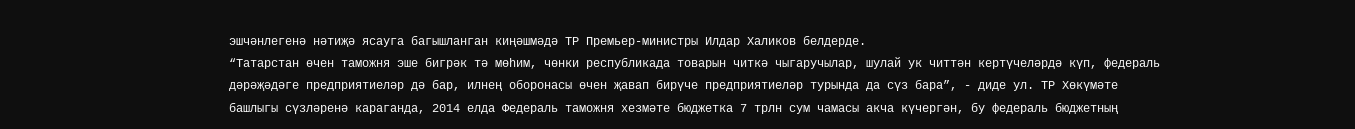эшчәнлегенә нәтиҗә ясауга багышланган киңәшмәдә ТР Премьер-министры Илдар Халиков белдерде.
“Татарстан өчен таможня эше бигрәк тә мөһим, чөнки республикада товарын читкә чыгаручылар, шулай ук читтән кертүчеләрдә күп, федераль дәрәҗәдәге предприятиеләр дә бар, илнең оборонасы өчен җавап бирүче предприятиеләр турында да сүз бара”, - диде ул. ТР Хөкүмәте башлыгы сүзләренә караганда, 2014 елда Федераль таможня хезмәте бюджетка 7 трлн сум чамасы акча күчергән, бу федераль бюджетның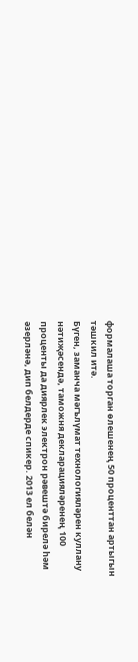формалаша торган өлешенең 50 проценттан артыгын тәшкил итә.
Бүген, заманча мәгълүмат технологияләрен куллану нәтиҗәсендә, таможня декларацияләренең 100 проценты да диярлек электрон рәвештә бирелә һәм әзерләнә, дип белдерде спикер. 2013 ел белән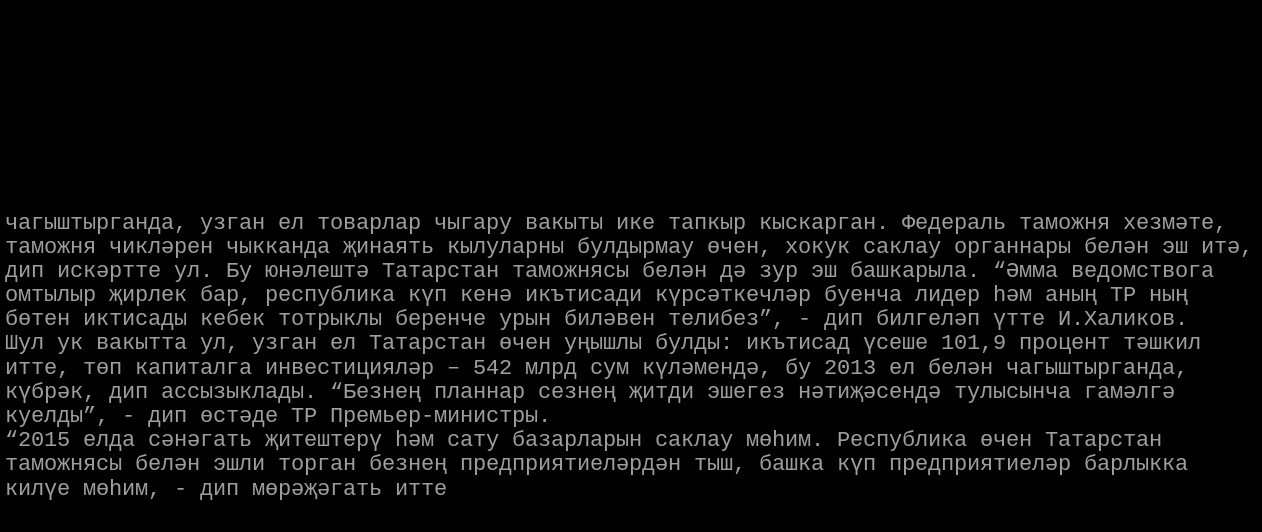чагыштырганда, узган ел товарлар чыгару вакыты ике тапкыр кыскарган. Федераль таможня хезмәте, таможня чикләрен чыкканда җинаять кылуларны булдырмау өчен, хокук саклау органнары белән эш итә, дип искәртте ул. Бу юнәлештә Татарстан таможнясы белән дә зур эш башкарыла. “Әмма ведомствога омтылыр җирлек бар, республика күп кенә икътисади күрсәткечләр буенча лидер һәм аның ТР ның бөтен иктисады кебек тотрыклы беренче урын биләвен телибез”, - дип билгеләп үтте И.Халиков.
Шул ук вакытта ул, узган ел Татарстан өчен уңышлы булды: икътисад үсеше 101,9 процент тәшкил итте, төп капиталга инвестицияләр – 542 млрд сум күләмендә, бу 2013 ел белән чагыштырганда, күбрәк, дип ассызыклады. “Безнең планнар сезнең җитди эшегез нәтиҗәсендә тулысынча гамәлгә куелды”, - дип өстәде ТР Премьер-министры.
“2015 елда сәнәгать җитештерү һәм сату базарларын саклау мөһим. Республика өчен Татарстан таможнясы белән эшли торган безнең предприятиеләрдән тыш, башка күп предприятиеләр барлыкка килүе мөһим, - дип мөрәҗәгать итте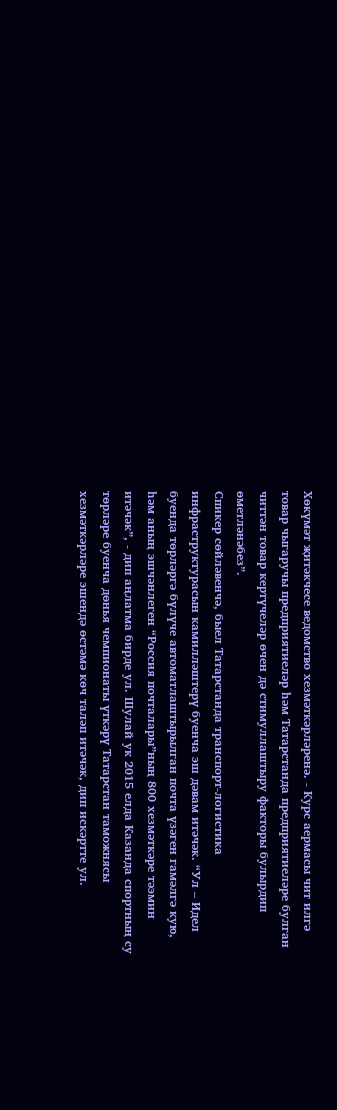Хөкүмәт җитәкчесе ведомство хезмәткәрләренә. - Курс аермасы чит илгә товар чыгаручы предприятиеләр һәм Татарстанда предприятиеләре булган читтән товар кертүчеләр өчен дә стимуллаштыру факторы булырдип өметләнәбез”.
Спикер сөйләвенчә, быел Татарстанда транспорт-логистика инфраструктурасын камилләштерү буенча эш дәвам итәчәк. “Ул – Идел буенда төрләргә бүлүче автоматлаштырылган почта үзәген гамәлгә кую, һәм аның эшчәнлеген “Россия почталары”ның 800 хезмәткәре тәэмин итәчәк”, - дип аңлатма бирде ул. Шулай ук 2015 елда Казанда спортның су төрләре буенча дөнья чемпионаты үткәрү Татарстан таможнясы хезмәткәрләре эшендә өстәмә көч таләп итәчәк, дип искәртте ул.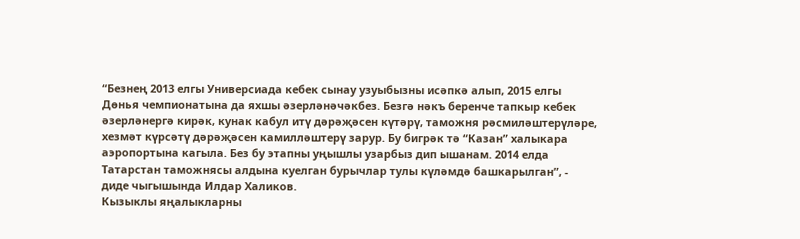“Безнең 2013 елгы Универсиада кебек сынау узуыбызны исәпкә алып, 2015 елгы Дөнья чемпионатына да яхшы әзерләнәчәкбез. Безгә нәкъ беренче тапкыр кебек әзерләнергә кирәк, кунак кабул итү дәрәҗәсен күтәрү, таможня рәсмиләштерүләре, хезмәт күрсәтү дәрәҗәсен камилләштерү зарур. Бу бигрәк тә “Казан” халыкара аэропортына кагыла. Без бу этапны уңышлы узарбыз дип ышанам. 2014 елда Татарстан таможнясы алдына куелган бурычлар тулы күләмдә башкарылган”, - диде чыгышында Илдар Халиков.
Кызыклы яңалыкларны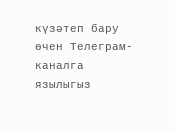күзәтеп бару өчен Телеграм-каналга язылыгыз